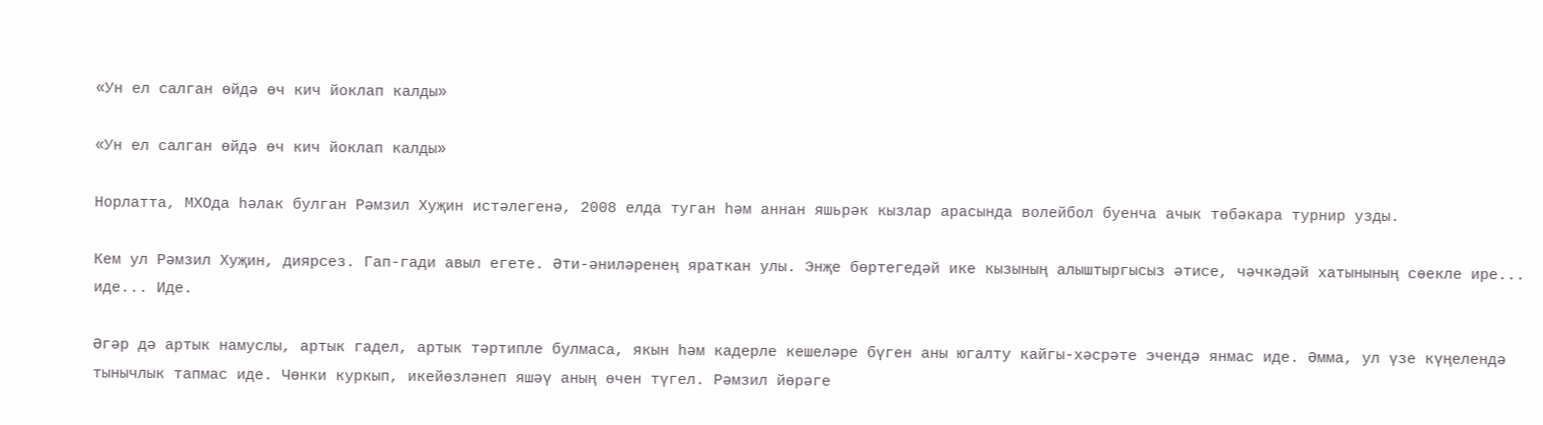«Ун ел салган өйдә өч кич йоклап калды»

«Ун ел салган өйдә өч кич йоклап калды»

Норлатта, МХОда һәлак булган Рәмзил Хуҗин истәлегенә, 2008 елда туган һәм аннан яшьрәк кызлар арасында волейбол буенча ачык төбәкара турнир узды.

Кем ул Рәмзил Хуҗин, диярсез. Гап-гади авыл егете. Әти-әниләренең яраткан улы. Энҗе бөртегедәй ике кызының алыштыргысыз әтисе, чәчкәдәй хатынының сөекле ире... иде... Иде.

Әгәр дә артык намуслы, артык гадел, артык тәртипле булмаса, якын һәм кадерле кешеләре бүген аны югалту кайгы-хәсрәте эчендә янмас иде. Әмма, ул үзе күңелендә тынычлык тапмас иде. Чөнки куркып, икейөзләнеп яшәү аның өчен түгел. Рәмзил йөрәге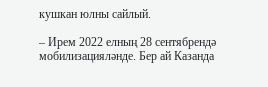кушкан юлны сайлый.

– Ирем 2022 елның 28 сентябрендә мобилизацияләнде. Бер ай Казанда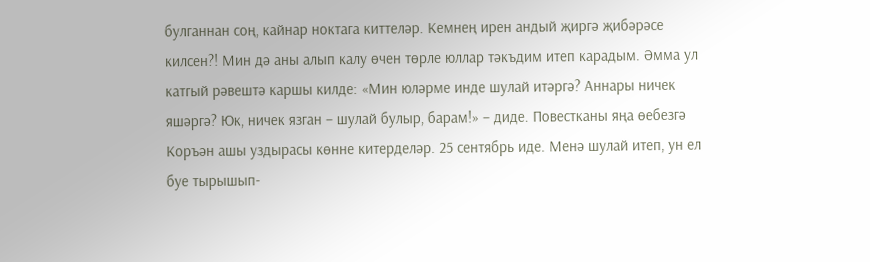булганнан соң, кайнар ноктага киттеләр. Кемнең ирен андый җиргә җибәрәсе килсен?! Мин дә аны алып калу өчен төрле юллар тәкъдим итеп карадым. Әмма ул катгый рәвештә каршы килде: «Мин юләрме инде шулай итәргә? Аннары ничек яшәргә? Юк, ничек язган – шулай булыр, барам!» – диде. Повестканы яңа өебезгә Коръән ашы уздырасы көнне китерделәр. 25 сентябрь иде. Менә шулай итеп, ун ел буе тырышып-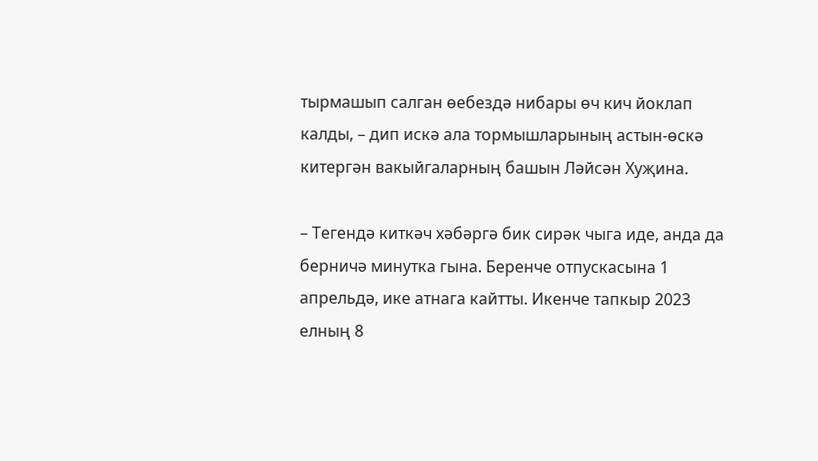тырмашып салган өебездә нибары өч кич йоклап калды, – дип искә ала тормышларының астын-өскә китергән вакыйгаларның башын Ләйсән Хуҗина.

– Тегендә киткәч хәбәргә бик сирәк чыга иде, анда да берничә минутка гына. Беренче отпускасына 1 апрельдә, ике атнага кайтты. Икенче тапкыр 2023 елның 8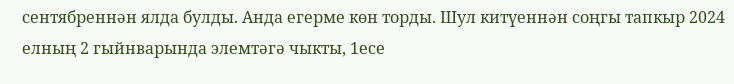сентябреннән ялда булды. Анда егерме көн торды. Шул китүеннән соңгы тапкыр 2024 елның 2 гыйнварында элемтәгә чыкты, 1есе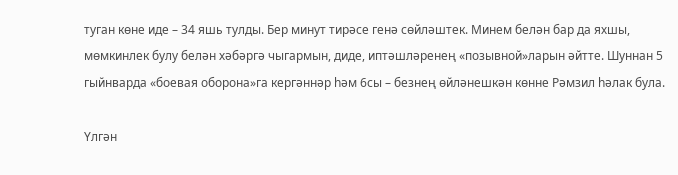туган көне иде – 34 яшь тулды. Бер минут тирәсе генә сөйләштек. Минем белән бар да яхшы, мөмкинлек булу белән хәбәргә чыгармын, диде, иптәшләренең «позывной»ларын әйтте. Шуннан 5 гыйнварда «боевая оборона»га кергәннәр һәм 6сы – безнең өйләнешкән көнне Рәмзил һәлак була.

Үлгән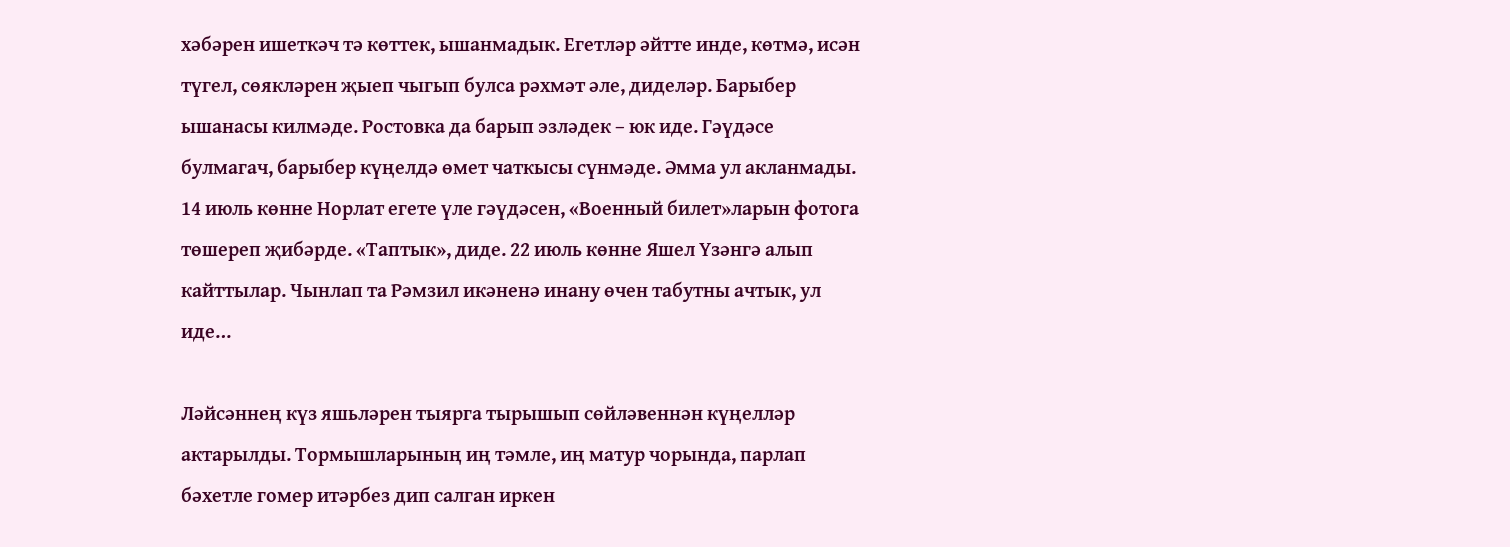хәбәрен ишеткәч тә көттек, ышанмадык. Егетләр әйтте инде, көтмә, исән түгел, сөякләрен җыеп чыгып булса рәхмәт әле, диделәр. Барыбер ышанасы килмәде. Ростовка да барып эзләдек – юк иде. Гәүдәсе булмагач, барыбер күңелдә өмет чаткысы сүнмәде. Әмма ул акланмады. 14 июль көнне Норлат егете үле гәүдәсен, «Военный билет»ларын фотога төшереп җибәрде. «Таптык», диде. 22 июль көнне Яшел Үзәнгә алып кайттылар. Чынлап та Рәмзил икәненә инану өчен табутны ачтык, ул иде…

Ләйсәннең күз яшьләрен тыярга тырышып сөйләвеннән күңелләр актарылды. Тормышларының иң тәмле, иң матур чорында, парлап бәхетле гомер итәрбез дип салган иркен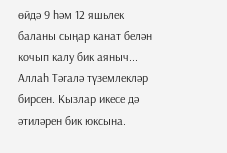өйдә 9 һәм 12 яшьлек баланы сыңар канат белән кочып калу бик аяныч... Аллаһ Тәгалә түземлекләр бирсен. Кызлар икесе дә әтиләрен бик юксына.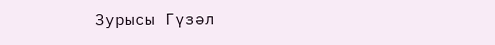Зурысы Гүзәл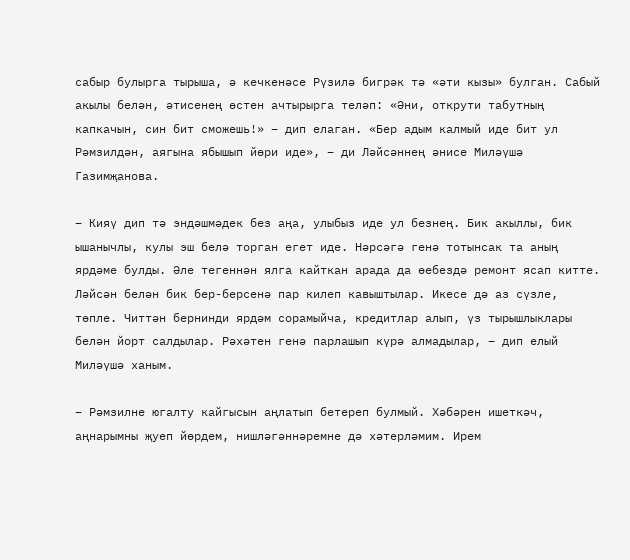сабыр булырга тырыша, ә кечкенәсе Рүзилә бигрәк тә «әти кызы» булган. Сабый акылы белән, әтисенең өстен ачтырырга теләп: «Әни, открути табутның капкачын, син бит сможешь!» – дип елаган. «Бер адым калмый иде бит ул Рәмзилдән, аягына ябышып йөри иде», – ди Ләйсәннең әнисе Миләүшә Газимҗанова.

– Кияү дип тә эндәшмәдек без аңа, улыбыз иде ул безнең. Бик акыллы, бик ышанычлы, кулы эш белә торган егет иде. Нәрсәгә генә тотынсак та аның ярдәме булды. Әле тегеннән ялга кайткан арада да өебездә ремонт ясап китте. Ләйсән белән бик бер-берсенә пар килеп кавыштылар. Икесе дә аз сүзле, төпле. Читтән бернинди ярдәм сорамыйча, кредитлар алып, үз тырышлыклары белән йорт салдылар. Рәхәтен генә парлашып күрә алмадылар, – дип елый Миләүшә ханым.

– Рәмзилне югалту кайгысын аңлатып бетереп булмый. Хәбәрен ишеткәч, аңнарымны җуеп йөрдем, нишләгәннәремне дә хәтерләмим. Ирем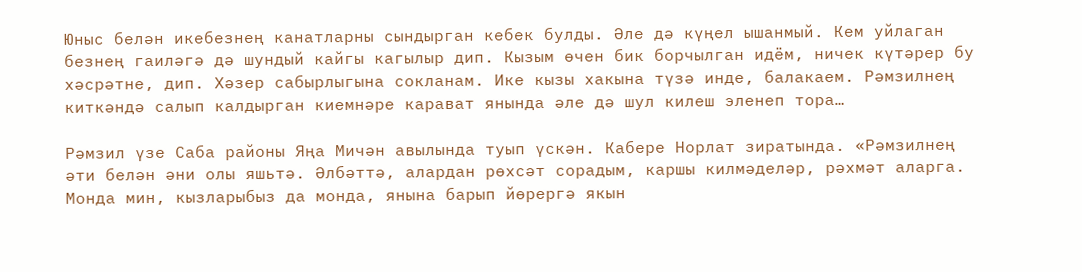Юныс белән икебезнең канатларны сындырган кебек булды. Әле дә күңел ышанмый. Кем уйлаган безнең гаиләгә дә шундый кайгы кагылыр дип. Кызым өчен бик борчылган идём, ничек күтәрер бу хәсрәтне, дип. Хәзер сабырлыгына сокланам. Ике кызы хакына түзә инде, балакаем. Рәмзилнең киткәндә салып калдырган киемнәре карават янында әле дә шул килеш эленеп тора…

Рәмзил үзе Саба районы Яңа Мичән авылында туып үскән. Кабере Норлат зиратында. «Рәмзилнең әти белән әни олы яшьтә. Әлбәттә, алардан рөхсәт сорадым, каршы килмәделәр, рәхмәт аларга. Монда мин, кызларыбыз да монда, янына барып йөрергә якын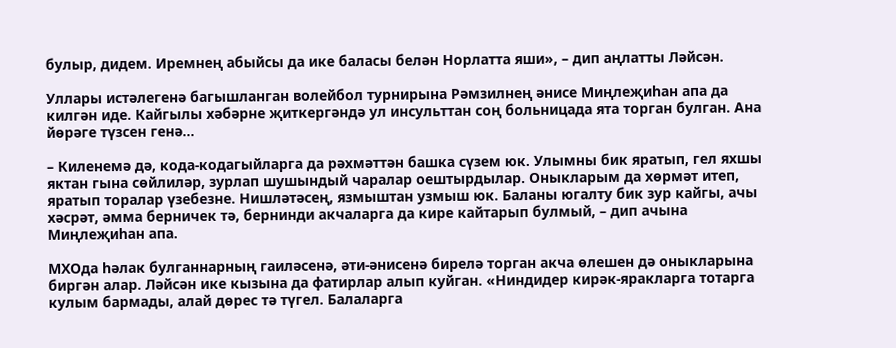булыр, дидем. Иремнең абыйсы да ике баласы белән Норлатта яши», – дип аңлатты Ләйсән.

Уллары истәлегенә багышланган волейбол турнирына Рәмзилнең әнисе Миңлеҗиһан апа да килгән иде. Кайгылы хәбәрне җиткергәндә ул инсульттан соң больницада ята торган булган. Ана йөрәге түзсен генә…

– Киленемә дә, кода-кодагыйларга да рәхмәттән башка сүзем юк. Улымны бик яратып, гел яхшы яктан гына сөйлиләр, зурлап шушындый чаралар оештырдылар. Оныкларым да хөрмәт итеп, яратып торалар үзебезне. Нишләтәсең, язмыштан узмыш юк. Баланы югалту бик зур кайгы, ачы хәсрәт, әмма берничек тә, бернинди акчаларга да кире кайтарып булмый, – дип ачына Миңлеҗиһан апа.

МХОда һәлак булганнарның гаиләсенә, әти-әнисенә бирелә торган акча өлешен дә оныкларына биргән алар. Ләйсән ике кызына да фатирлар алып куйган. «Ниндидер кирәк-яракларга тотарга кулым бармады, алай дөрес тә түгел. Балаларга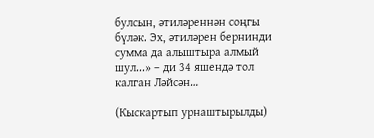булсын, әтиләреннән соңгы бүләк. Эх, әтиләрен бернинди сумма да алыштыра алмый шул...» – ди 34 яшендә тол калган Ләйсән…

(Кыскартып урнаштырылды)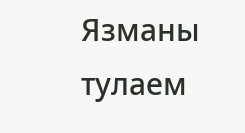Язманы тулаем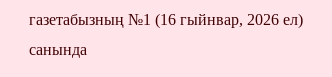газетабызның №1 (16 гыйнвар, 2026 ел) санында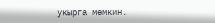укырга мөмкин.